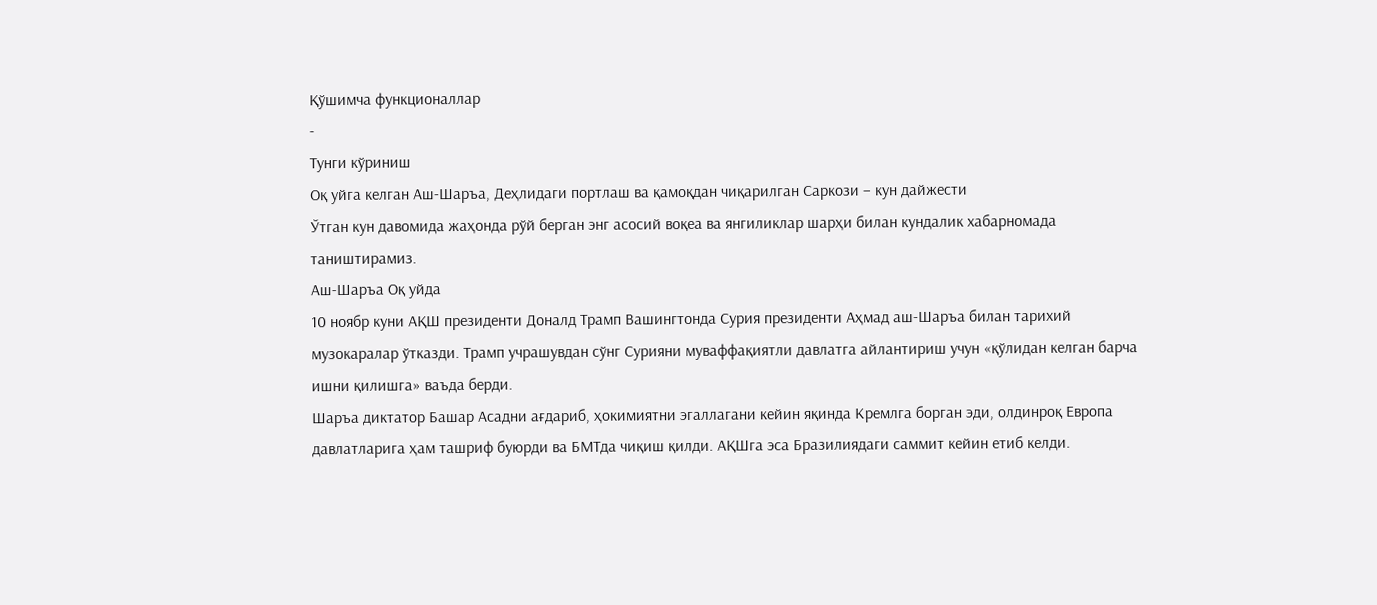Қўшимча функционаллар
-
Тунги кўриниш
Оқ уйга келган Аш-Шаръа, Деҳлидаги портлаш ва қамоқдан чиқарилган Саркози – кун дайжести
Ўтган кун давомида жаҳонда рўй берган энг асосий воқеа ва янгиликлар шарҳи билан кундалик хабарномада таништирамиз.
Аш-Шаръа Оқ уйда
10 ноябр куни АҚШ президенти Доналд Трамп Вашингтонда Сурия президенти Аҳмад аш-Шаръа билан тарихий музокаралар ўтказди. Трамп учрашувдан сўнг Сурияни муваффақиятли давлатга айлантириш учун «қўлидан келган барча ишни қилишга» ваъда берди.
Шаръа диктатор Башар Асадни ағдариб, ҳокимиятни эгаллагани кейин яқинда Кремлга борган эди, олдинроқ Европа давлатларига ҳам ташриф буюрди ва БМТда чиқиш қилди. АҚШга эса Бразилиядаги саммит кейин етиб келди.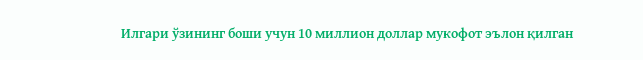Илгари ўзининг боши учун 10 миллион доллар мукофот эълон қилган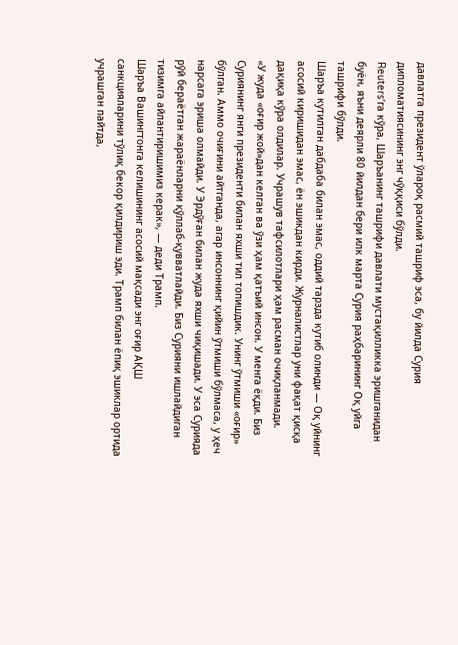давлатга президент ўлароқ расмий ташриф эса, бу йилда Сурия дипломатиясининг энг чўққиси бўлди.
Reutersʼга кўра, Шаръанинг ташрифи давлати мустақилликка эришганидан буён, яъни деярли 80 йилдан бери илк марта Сурия раҳбарининг Оқ уйга ташрифи бўлди.
Шаръа кутилган дабдаба билан эмас, оддий тарзда кутиб олинди — Оқ уйнинг асосий киришидан эмас, ён эшикдан кирди. Журналистлар уни фақат қисқа дақиқа кўра олдилар. Учрашув тафсилотлари ҳам расман очиқланмади.
«У жуда «оғир жой»дан келган ва ўзи ҳам қатъий инсон. У менга ёқди. Биз Суриянинг янги президенти билан яхши тил топишдик. Унинг ўтмиши «оғир» бўлган. Аммо очиғини айтганда, агар инсоннинг қийин ўтмиши бўлмаса, у ҳеч нарсага эриша олмайди. У Эрдўған билан жуда яхши чиқишади. У эса Сурияда рўй бераётган жараёнларни қўллаб-қувватлайди. Биз Сурияни ишлайдиган тизимга айлантиришимиз керак», — деди Трамп.
Шаръа Вашингтонга келишининг асосий мақсади энг оғир АҚШ санкцияларини тўлиқ бекор қилдириш эди. Трамп билан ёпиқ эшиклар ортида учрашган пайтда,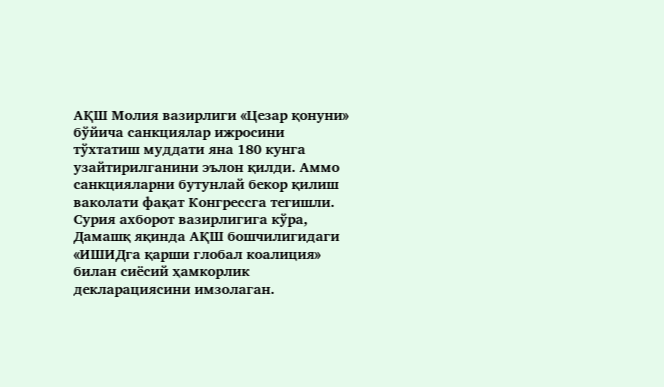АҚШ Молия вазирлиги «Цезар қонуни» бўйича санкциялар ижросини тўхтатиш муддати яна 180 кунга узайтирилганини эълон қилди. Аммо санкцияларни бутунлай бекор қилиш ваколати фақат Конгрессга тегишли.
Сурия ахборот вазирлигига кўра, Дамашқ яқинда АҚШ бошчилигидаги «ИШИДга қарши глобал коалиция» билан сиёсий ҳамкорлик декларациясини имзолаган.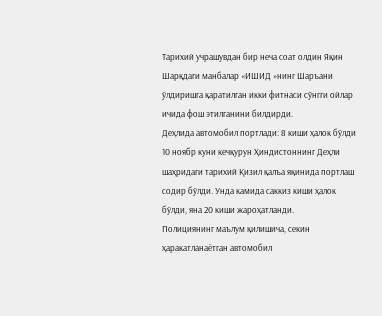Тарихий учрашувдан бир неча соат олдин Яқин Шарқдаги манбалар «ИШИД »нинг Шаръани ўлдиришга қаратилган икки фитнаси сўнгги ойлар ичида фош этилганини билдирди.
Деҳлида автомобил портлади: 8 киши ҳалок бўлди
10 ноябр куни кечқурун Ҳиндистоннинг Деҳли шаҳридаги тарихий Қизил қалъа яқинида портлаш содир бўлди. Унда камида саккиз киши ҳалок бўлди, яна 20 киши жароҳатланди.
Полициянинг маълум қилишича, секин ҳаракатланаётган автомобил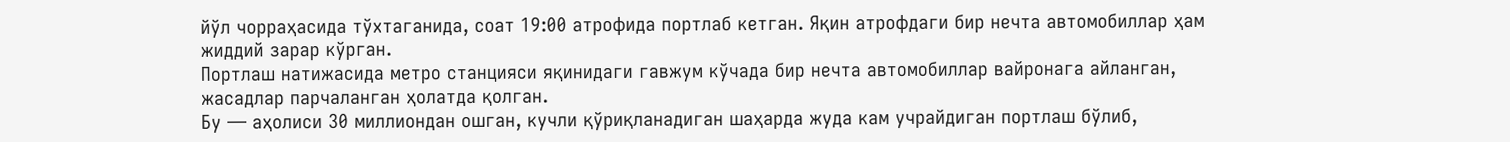йўл чорраҳасида тўхтаганида, соат 19:00 атрофида портлаб кетган. Яқин атрофдаги бир нечта автомобиллар ҳам жиддий зарар кўрган.
Портлаш натижасида метро станцияси яқинидаги гавжум кўчада бир нечта автомобиллар вайронага айланган, жасадлар парчаланган ҳолатда қолган.
Бу — аҳолиси 30 миллиондан ошган, кучли қўриқланадиган шаҳарда жуда кам учрайдиган портлаш бўлиб,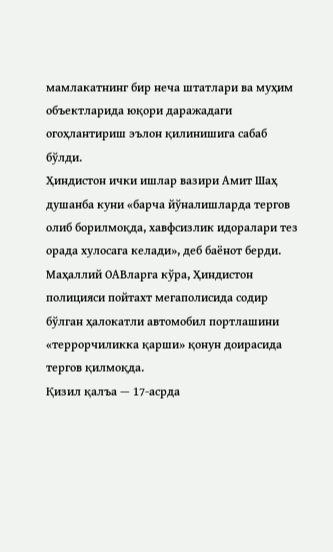мамлакатнинг бир неча штатлари ва муҳим объектларида юқори даражадаги огоҳлантириш эълон қилинишига сабаб бўлди.
Ҳиндистон ички ишлар вазири Амит Шаҳ душанба куни «барча йўналишларда тергов олиб борилмоқда, хавфсизлик идоралари тез орада хулосага келади», деб баёнот берди. Маҳаллий ОАВларга кўра, Ҳиндистон полицияси пойтахт мегаполисида содир бўлган ҳалокатли автомобил портлашини «террорчиликка қарши» қонун доирасида тергов қилмоқда.
Қизил қалъа — 17-асрда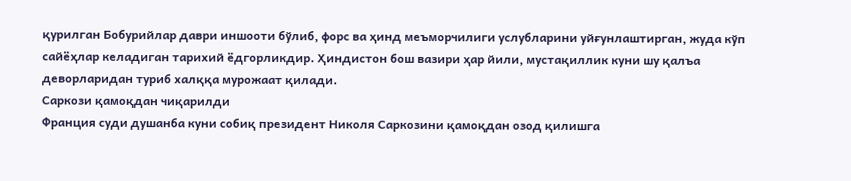қурилган Бобурийлар даври иншооти бўлиб, форс ва ҳинд меъморчилиги услубларини уйғунлаштирган, жуда кўп сайёҳлар келадиган тарихий ёдгорликдир. Ҳиндистон бош вазири ҳар йили, мустақиллик куни шу қалъа деворларидан туриб халққа мурожаат қилади.
Саркози қамоқдан чиқарилди
Франция суди душанба куни собиқ президент Николя Саркозини қамоқдан озод қилишга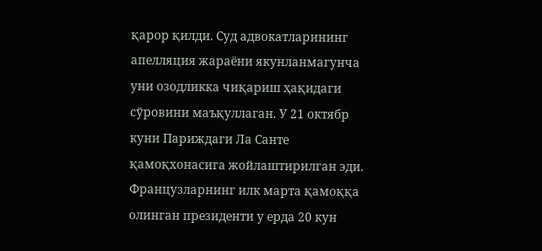қарор қилди. Суд адвокатларининг апелляция жараёни якунланмагунча уни озодликка чиқариш ҳақидаги сўровини маъқуллаган. У 21 октябр куни Париждаги Ла Санте қамоқхонасига жойлаштирилган эди. Французларнинг илк марта қамоққа олинган президенти у ерда 20 кун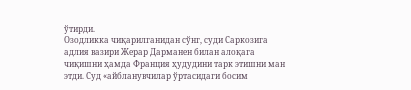ўтирди.
Озодликка чиқарилганидан сўнг, суди Саркозига адлия вазири Жерар Дарманен билан алоқага чиқишни ҳамда Франция ҳудудини тарк этишни ман этди. Суд «айбланувчилар ўртасидаги босим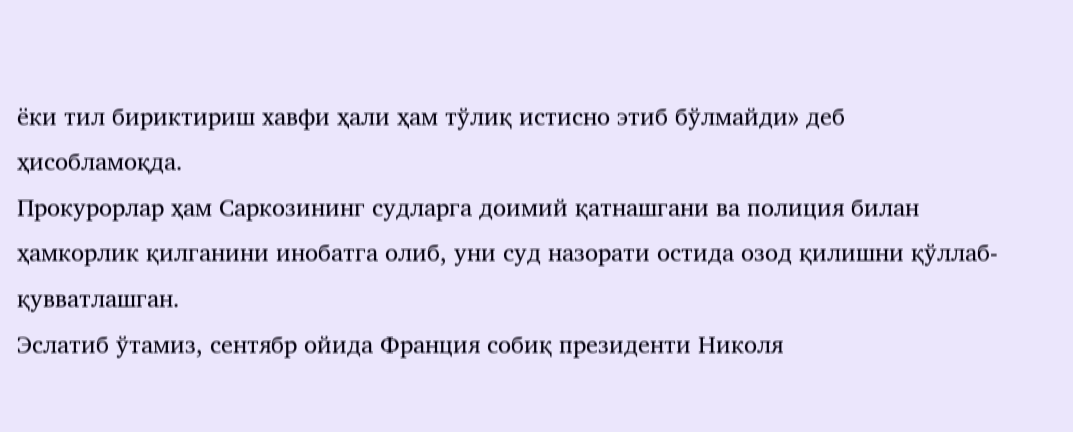ёки тил бириктириш хавфи ҳали ҳам тўлиқ истисно этиб бўлмайди» деб ҳисобламоқда.
Прокурорлар ҳам Саркозининг судларга доимий қатнашгани ва полиция билан ҳамкорлик қилганини инобатга олиб, уни суд назорати остида озод қилишни қўллаб-қувватлашган.
Эслатиб ўтамиз, сентябр ойида Франция собиқ президенти Николя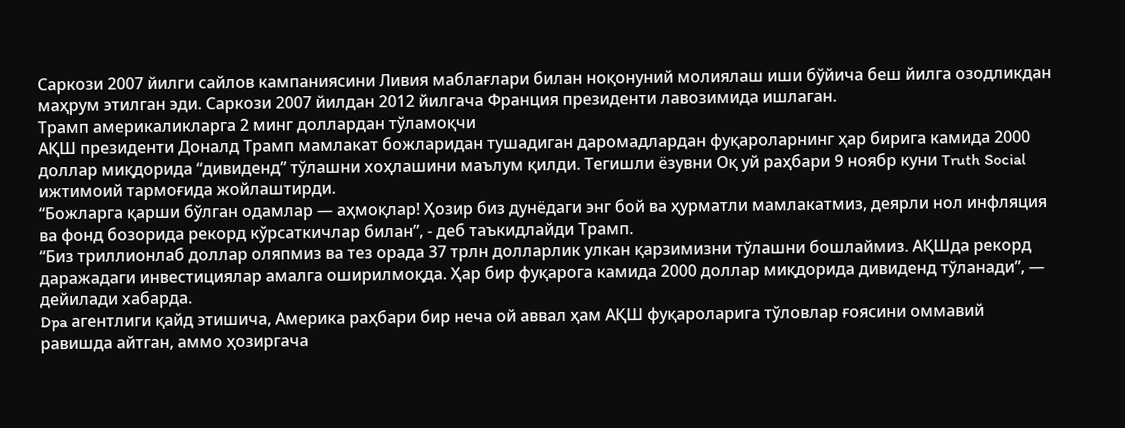Саркози 2007 йилги сайлов кампаниясини Ливия маблағлари билан ноқонуний молиялаш иши бўйича беш йилга озодликдан маҳрум этилган эди. Саркози 2007 йилдан 2012 йилгача Франция президенти лавозимида ишлаган.
Трамп америкаликларга 2 минг доллардан тўламоқчи
АҚШ президенти Доналд Трамп мамлакат божларидан тушадиган даромадлардан фуқароларнинг ҳар бирига камида 2000 доллар миқдорида “дивиденд” тўлашни хоҳлашини маълум қилди. Тегишли ёзувни Оқ уй раҳбари 9 ноябр куни Truth Social ижтимоий тармоғида жойлаштирди.
“Божларга қарши бўлган одамлар — аҳмоқлар! Ҳозир биз дунёдаги энг бой ва ҳурматли мамлакатмиз, деярли нол инфляция ва фонд бозорида рекорд кўрсаткичлар билан”, - деб таъкидлайди Трамп.
“Биз триллионлаб доллар оляпмиз ва тез орада 37 трлн долларлик улкан қарзимизни тўлашни бошлаймиз. АҚШда рекорд даражадаги инвестициялар амалга оширилмоқда. Ҳар бир фуқарога камида 2000 доллар миқдорида дивиденд тўланади”, — дейилади хабарда.
Dpa агентлиги қайд этишича, Америка раҳбари бир неча ой аввал ҳам АҚШ фуқароларига тўловлар ғоясини оммавий равишда айтган, аммо ҳозиргача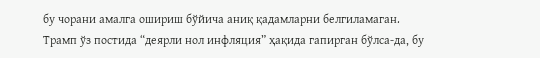бу чорани амалга ошириш бўйича аниқ қадамларни белгиламаган.
Трамп ўз постида “деярли нол инфляция” ҳақида гапирган бўлса-да, бу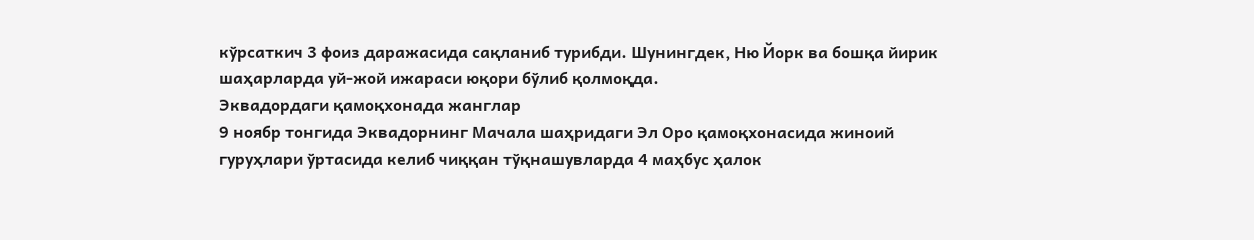кўрсаткич 3 фоиз даражасида сақланиб турибди. Шунингдек, Ню Йорк ва бошқа йирик шаҳарларда уй-жой ижараси юқори бўлиб қолмоқда.
Эквадордаги қамоқхонада жанглар
9 ноябр тонгида Эквадорнинг Мачала шаҳридаги Эл Оро қамоқхонасида жиноий гуруҳлари ўртасида келиб чиққан тўқнашувларда 4 маҳбус ҳалок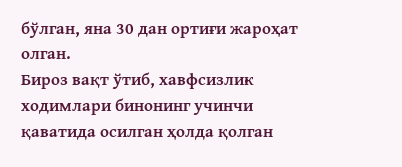бўлган, яна 30 дан ортиғи жароҳат олган.
Бироз вақт ўтиб, хавфсизлик ходимлари бинонинг учинчи қаватида осилган ҳолда қолган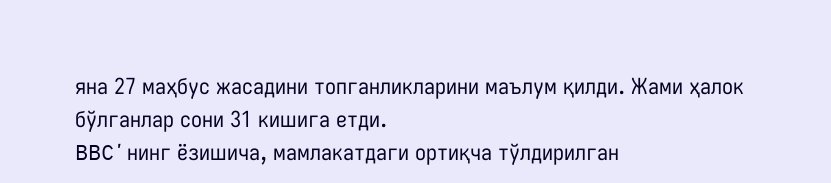яна 27 маҳбус жасадини топганликларини маълум қилди. Жами ҳалок бўлганлар сони 31 кишига етди.
BBCʼнинг ёзишича, мамлакатдаги ортиқча тўлдирилган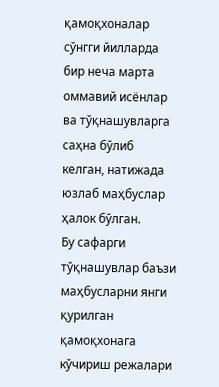қамоқхоналар сўнгги йилларда бир неча марта оммавий исёнлар ва тўқнашувларга саҳна бўлиб келган, натижада юзлаб маҳбуслар ҳалок бўлган.
Бу сафарги тўқнашувлар баъзи маҳбусларни янги қурилган қамоқхонага кўчириш режалари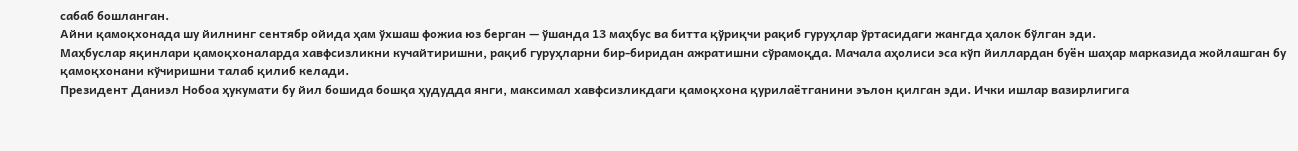сабаб бошланган.
Айни қамоқхонада шу йилнинг сентябр ойида ҳам ўхшаш фожиа юз берган — ўшанда 13 маҳбус ва битта қўриқчи рақиб гуруҳлар ўртасидаги жангда ҳалок бўлган эди.
Маҳбуслар яқинлари қамоқхоналарда хавфсизликни кучайтиришни, рақиб гуруҳларни бир-биридан ажратишни сўрамоқда. Мачала аҳолиси эса кўп йиллардан буён шаҳар марказида жойлашган бу қамоқхонани кўчиришни талаб қилиб келади.
Президент Даниэл Нобоа ҳукумати бу йил бошида бошқа ҳудудда янги, максимал хавфсизликдаги қамоқхона қурилаётганини эълон қилган эди. Ички ишлар вазирлигига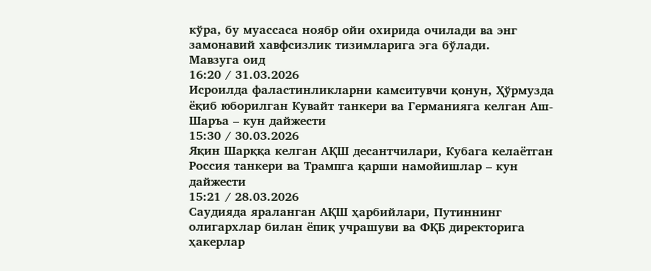кўра, бу муассаса ноябр ойи охирида очилади ва энг замонавий хавфсизлик тизимларига эга бўлади.
Мавзуга оид
16:20 / 31.03.2026
Исроилда фаластинликларни камситувчи қонун, Ҳўрмузда ёқиб юборилган Кувайт танкери ва Германияга келган Аш-Шаръа – кун дайжести
15:30 / 30.03.2026
Яқин Шарққа келган АҚШ десантчилари, Кубага келаётган Россия танкери ва Трампга қарши намойишлар – кун дайжести
15:21 / 28.03.2026
Саудияда яраланган АҚШ ҳарбийлари, Путиннинг олигархлар билан ёпиқ учрашуви ва ФҚБ директорига ҳакерлар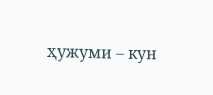ҳужуми – кун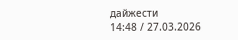дайжести
14:48 / 27.03.2026